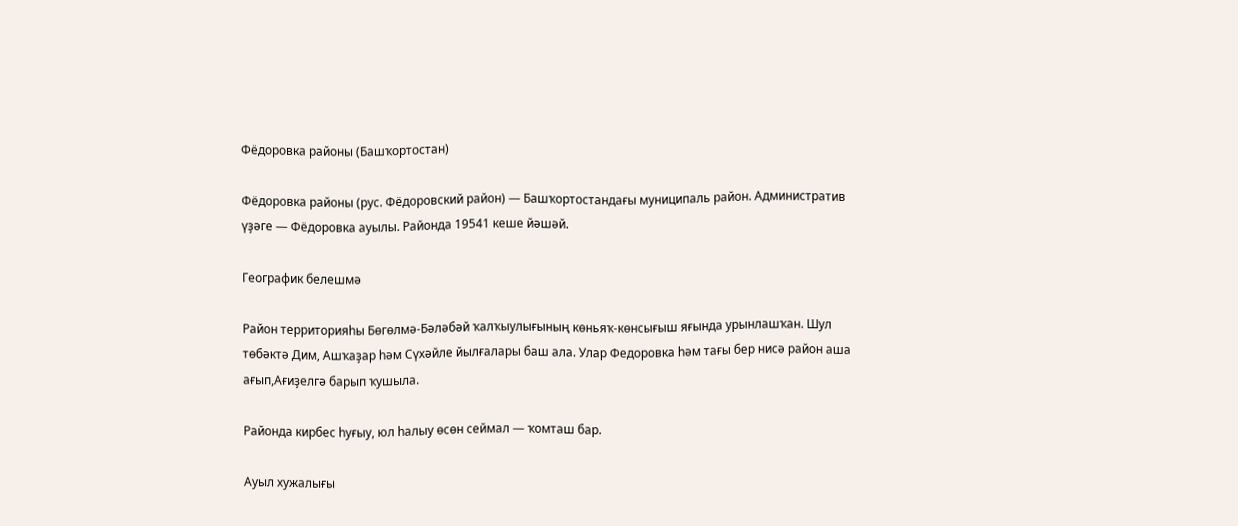Фёдоровка районы (Башҡортостан)

Фёдоровка районы (рус. Фёдоровский район) — Башҡортостандағы муниципаль район. Административ үҙәге — Фёдоровка ауылы. Районда 19541 кеше йәшәй.

Географик белешмә

Район территорияһы Бөгөлмә-Бәләбәй ҡалҡыулығының көньяҡ-көнсығыш яғында урынлашҡан. Шул төбәктә Дим, Ашҡаҙар һәм Сүхәйле йылғалары баш ала. Улар Федоровка һәм тағы бер нисә район аша ағып,Ағиҙелгә барып ҡушыла.

Районда кирбес һуғыу, юл һалыу өсөн сеймал — ҡомташ бар.

Ауыл хужалығы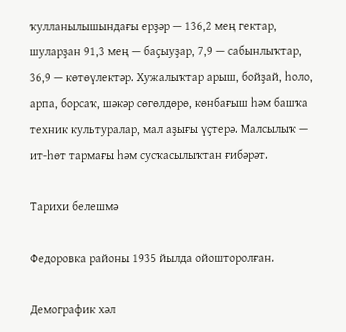ҡулланылышындағы ерҙәр — 136,2 мең гектар, шуларҙан 91,3 мең — баҫыуҙар, 7,9 — сабынлыҡтар, 36,9 — көтөүлектәр. Хужалыҡтар арыш, бойҙай, һоло, арпа, борсаҡ, шәкәр сөгөлдөрө, көнбағыш һәм башҡа техник культуралар, мал аҙығы үҫтерә. Малсылыҡ — ит-һөт тармағы һәм сусҡасылыҡтан ғибәрәт.

Тарихи белешмә

Федоровка районы 1935 йылда ойошторолған.

Демографик хәл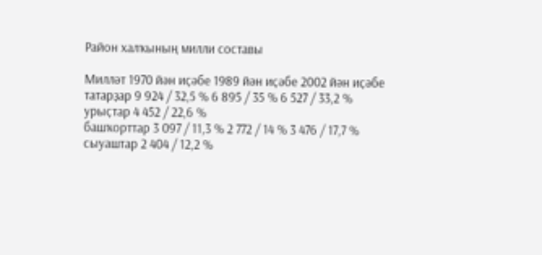Район халҡының милли составы

Милләт 1970 йән иҫәбе 1989 йән иҫәбе 2002 йән иҫәбе
татарҙар 9 924 / 32,5 % 6 895 / 35 % 6 527 / 33,2 %
урыҫтар 4 452 / 22,6 %
башҡорттар 3 097 / 11,3 % 2 772 / 14 % 3 476 / 17,7 %
сыуаштар 2 404 / 12,2 %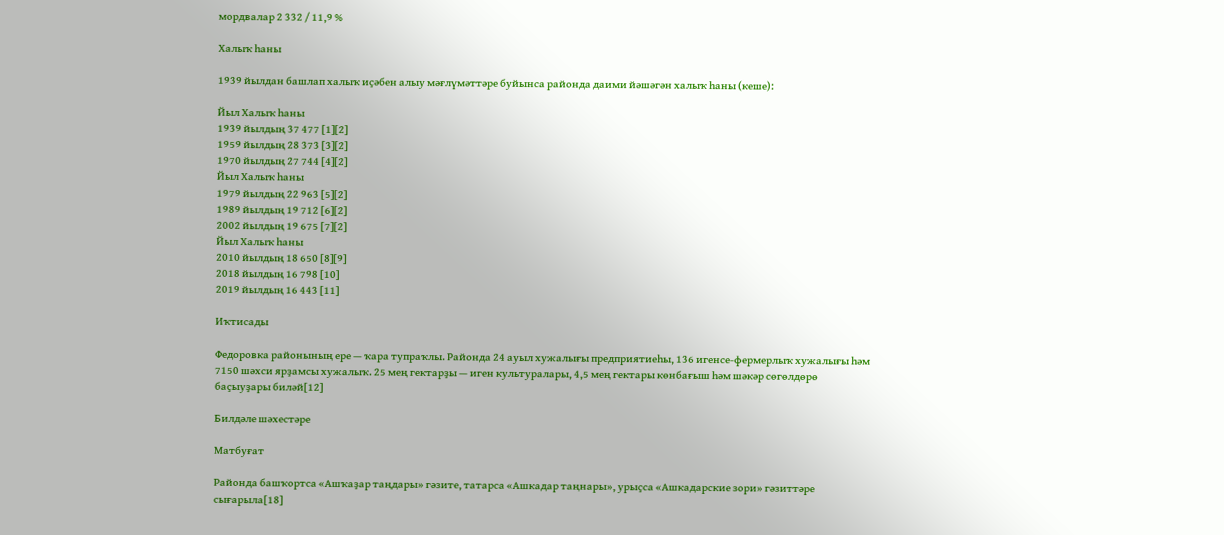мордвалар 2 332 / 11,9 %

Халыҡ һаны

1939 йылдан башлап халыҡ иҫәбен алыу мәғлүмәттәре буйынса районда даими йәшәгән халыҡ һаны (кеше):

Йыл Халыҡ һаны
1939 йылдың 37 477 [1][2]
1959 йылдың 28 373 [3][2]
1970 йылдың 27 744 [4][2]
Йыл Халыҡ һаны
1979 йылдың 22 963 [5][2]
1989 йылдың 19 712 [6][2]
2002 йылдың 19 675 [7][2]
Йыл Халыҡ һаны
2010 йылдың 18 650 [8][9]
2018 йылдың 16 798 [10]
2019 йылдың 16 443 [11]

Иҡтисады

Федоровка районының ере — ҡара тупраҡлы. Районда 24 ауыл хужалығы предприятиеһы, 136 игенсе-фермерлыҡ хужалығы һәм 7150 шәхси ярҙамсы хужалыҡ. 25 мең гектарҙы — иген культуралары, 4,5 мең гектары көнбағыш һәм шәкәр сөгөлдөрө баҫыуҙары биләй[12]

Билдәле шәхестәре

Матбуғат

Районда башҡортса «Ашҡаҙар таңдары» гәзите, татарса «Ашкадар таңнары», урыҫса «Ашкадарские зори» гәзиттәре сығарыла[18]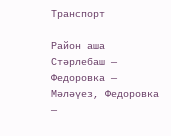Транспорт

Район аша Стәрлебаш — Федоровка — Мәләүез, Федоровка —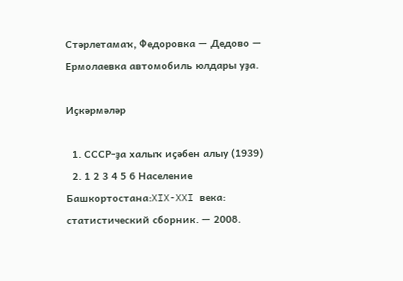Стәрлетамаҡ, Федоровка — Дедово — Ермолаевка автомобиль юлдары уҙа.

Иҫкәрмәләр

  1. СССР-ҙа халыҡ иҫәбен алыу (1939)
  2. 1 2 3 4 5 6 Население Башкортостана:XIX-XXI века: статистический сборник. — 2008.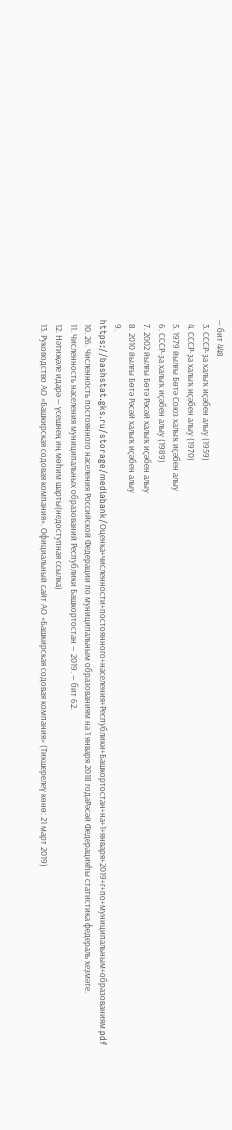— бит 448.
  3. СССР-ҙа халыҡ иҫәбен алыу (1959)
  4. СССР-ҙа халыҡ иҫәбен алыу (1970)
  5. 1979 йылғы Бөтә Союз халыҡ иҫәбен алыу
  6. СССР-ҙа халыҡ иҫәбен алыу (1989)
  7. 2002 йылғы Бөтә Рәсәй халыҡ иҫәбен алыу
  8. 2010 йылғы Бөтә Рәсәй халыҡ иҫәбен алыу
  9. https://bashstat.gks.ru/storage/mediabank/Оценка+численности+постоянного+населения+Республики+Башкортостан+на+1+января+2019+г+по+муниципальным+образованиям.pdf
  10. 26. Численность постоянного населения Российской Федерации по муниципальным образованиям на 1 января 2018 годаРәсәй Федерацияһы статистика федераль хеҙмәте.
  11. Численность населения муниципальных образований Республики Башкортостан — 2019. — бит 62.
  12. Нәтиҗәле идарә — үсешнең иң мөһим шарты(недоступная ссылка)
  13. Руководство АО «Башкирская содовая компания». Официальный сайт АО «Башкирская содовая компания» (Тикшерелеү көнө: 21 март 2019)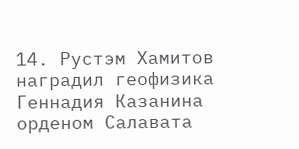14. Рустэм Хамитов наградил геофизика Геннадия Казанина орденом Салавата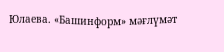Юлаева. «Башинформ» мәғлүмәт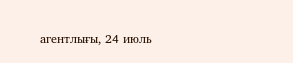агентлығы, 24 июль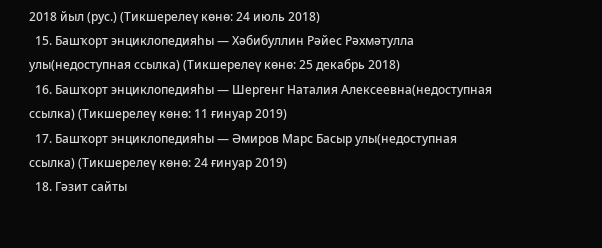2018 йыл (рус.) (Тикшерелеү көнө: 24 июль 2018)
  15. Башҡорт энциклопедияһы — Хәбибуллин Рәйес Рәхмәтулла улы(недоступная ссылка) (Тикшерелеү көнө: 25 декабрь 2018)
  16. Башҡорт энциклопедияһы — Шергенг Наталия Алексеевна(недоступная ссылка) (Тикшерелеү көнө: 11 ғинуар 2019)
  17. Башҡорт энциклопедияһы — Әмиров Марс Басыр улы(недоступная ссылка) (Тикшерелеү көнө: 24 ғинуар 2019)
  18. Гәзит сайты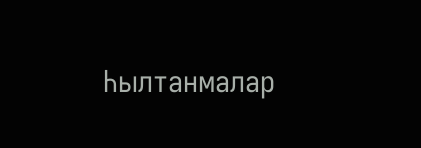Һылтанмалар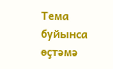Тема буйынса өҫтәмә